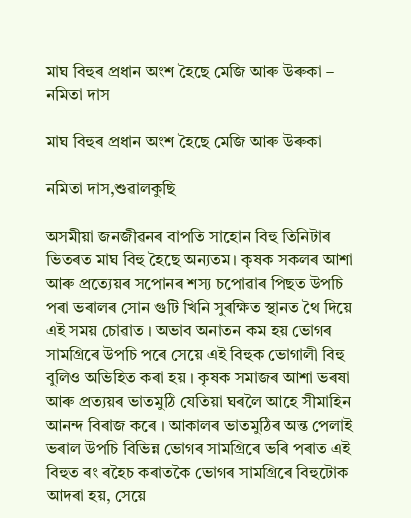মাঘ বিহুৰ প্ৰধান অংশ হৈছে মেজি আৰু উৰুকা – নমিতা দাস

মাঘ বিহুৰ প্ৰধান অংশ হৈছে মেজি আৰু উৰুকা

নমিতা দাস,শুৱালকুছি

অসমীয়া জনজীৱনৰ বাপতি সাহোন বিহু তিনিটাৰ ভিতৰত মাঘ বিহু হৈছে অন্যতম। কৃষক সকলৰ আশা আৰু প্ৰত্যেয়ৰ সপোনৰ শস্য চপোৱাৰ পিছত উপচি পৰা ভৰালৰ সোন গুটি খিনি সুৰক্ষিত স্থানত থৈ দিয়ে এই সময় চোৱাত । অভাব অনাতন কম হয় ভোগৰ সামগ্ৰিৰে উপচি পৰে সেয়ে এই বিহুক ভোগালী বিহু বুলিও অভিহিত কৰা হয় । কৃষক সমাজৰ আশা ভৰষা আৰু প্ৰত্যয়ৰ ভাতমুঠি যেতিয়া ঘৰলৈ আহে সীমাহিন আনন্দ বিৰাজ কৰে । আকালৰ ভাতমুঠিৰ অন্ত পেলাই ভৰাল উপচি বিভিন্ন ভোগৰ সামগ্ৰিৰে ভৰি পৰাত এই বিহুত ৰং ৰহৈচ কৰাতকৈ ভোগৰ সামগ্ৰিৰে বিহুটোক আদৰা হয়, সেয়ে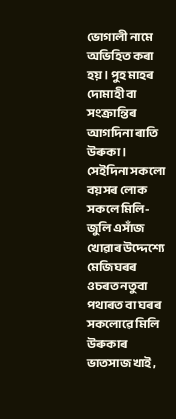ভোগালী নামে অভিহিত কৰা হয় । পুহ মাহৰ দোমাহী বা সংক্ৰান্তিৰ আগদিনা ৰাতি উৰুকা । সেইদিনা সকলো বয়সৰ লোক সকলে মিলি-জুলি এসাঁজ খোৱাৰ উদ্দেশ্যে মেজিঘৰৰ ওচৰত নতুবা পথাৰত বা ঘৰৰ সকলোৱে মিলি উৰুকাৰ ভাতসাজ খাই ,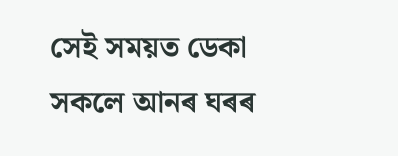সেই সময়ত ডেকা সকলে আনৰ ঘৰৰ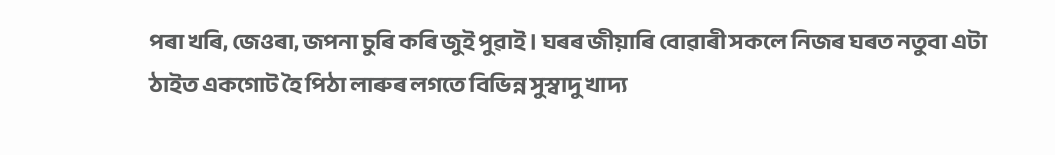পৰা খৰি, জেওৰা, জপনা চুৰি কৰি জুই পুৱাই । ঘৰৰ জীয়াৰি বোৱাৰী সকলে নিজৰ ঘৰত নতুবা এটা ঠাইত একগোট হৈ পিঠা লাৰুৰ লগতে বিভিন্ন সুস্বাদু খাদ্য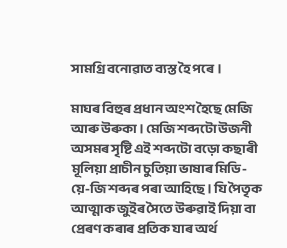সামগ্ৰি বনোৱাত ব্যস্ত হৈ পৰে।

মাঘৰ বিহুৰ প্ৰধান অংশ হৈছে মেজি আৰু উৰুকা । মেজি শব্দটো উজনী অসমৰ সৃষ্টি এই শব্দটো বড়ো কছাৰী মূলিয়া প্ৰাচীন চুতিয়া ভাষাৰ মিডি- য়ে-জি শব্দৰ পৰা আহিছে । যি পৈতৃক আত্মাক জুইৰ সৈতে উৰুৱাই দিয়া বা প্ৰেৰণ কৰাৰ প্ৰতিক যাৰ অৰ্থ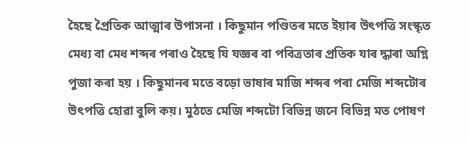হৈছে প্ৰৈতিক আত্মাৰ উপাসনা । কিছুমান পণ্ডিতৰ মতে ইয়াৰ উৎপত্তি সংস্কৃত মেধ্য বা মেধ শব্দৰ পৰাও হৈছে যি যজ্ঞৰ বা পবিত্ৰতাৰ প্ৰতিক যাৰ দ্ধাৰা অগ্নি পুজা কৰা হয় । কিছুমানৰ মতে বড়ো ভাষাৰ মাজি শব্দৰ পৰা মেজি শব্দটোৰ উৎপত্তি হোৱা বুলি কয়। মুঠতে মেজি শব্দটো বিভিন্ন জনে বিভিন্ন মত পোষণ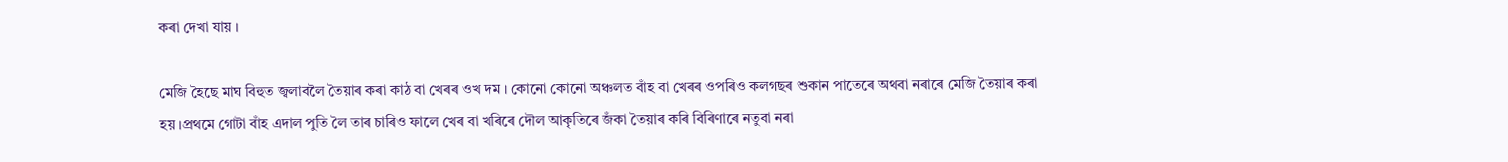কৰা দেখা যায় ।

মেজি হৈছে মাঘ বিহুত জ্বলাবলৈ তৈয়াৰ কৰা কাঠ বা খেৰৰ ওখ দম । কোনো কোনো অঞ্চলত বাঁহ বা খেৰৰ ওপৰিও কলগছৰ শুকান পাতেৰে অথবা নৰাৰে মেজি তৈয়াৰ কৰা হয় ।প্ৰথমে গোটা বাঁহ এদাল পুতি লৈ তাৰ চাৰিও ফালে খেৰ বা খৰিৰে দৌল আকৃতিৰে জঁকা তৈয়াৰ কৰি বিৰিণাৰে নতুবা নৰা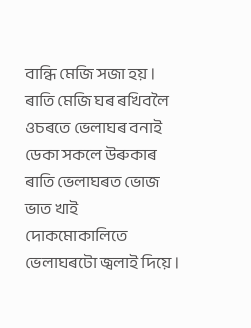বান্ধি মেজি সজা হয় । ৰাতি মেজি ঘৰ ৰখিবলৈ ওচৰতে ভেলাঘৰ বনাই ডেকা সকলে উৰুকাৰ ৰাতি ভেলাঘৰত ভোজ ভাত খাই দোকমোকালিতে ভেলাঘৰটো জ্বলাই দিয়ে ।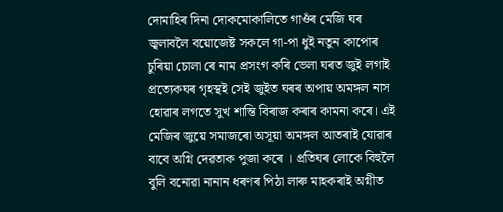দোমাহিৰ দিনা দোকমোকালিতে গাওঁৰ মেজি ঘৰ জ্বলাবলৈ বয়োজেষ্ট সকলে গা-পা ধুই নতুন কাপোৰ চুৰিয়া চোলা ৰে নাম প্ৰসংগ কৰি ভেলা ঘৰত জুই লগাই প্ৰত্যেকঘৰ গৃহস্থই সেই জুইত ঘৰৰ অপায় অমঙ্গল নাস হোৱাৰ লগতে সুখ শান্তি বিৰাজ কৰাৰ কামনা কৰে। এই মেজিৰ জুয়ে সমাজৰো অসূয়া অমঙ্গল আতৰাই যোৱাৰ বাবে অগ্নি দেৱতাক পুজা কৰে । প্ৰতিঘৰ লোকে বিহুলৈ বুলি বনোৱা নানান ধৰণৰ পিঠা লাৰু মাহকৰাই অগ্নীত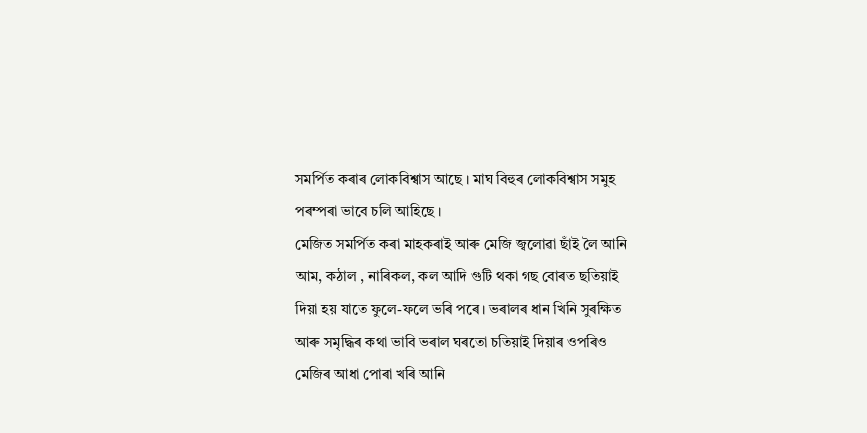সমৰ্পিত কৰাৰ লোকবিশ্বাস আছে । মাঘ বিহুৰ লোকবিশ্বাস সমুহ পৰম্পৰা ভাবে চলি আহিছে ।
মেজিত সমৰ্পিত কৰা মাহকৰাই আৰু মেজি জ্বলোৱা ছাঁই লৈ আনি আম, কঠাল , নাৰিকল, কল আদি গুটি থকা গছ বোৰত ছতিয়াই দিয়া হয় যাতে ফুলে-ফলে ভৰি পৰে। ভৰালৰ ধান খিনি সুৰক্ষিত আৰু সমৃদ্ধিৰ কথা ভাবি ভৰাল ঘৰতো চতিয়াই দিয়াৰ ওপৰিও মেজিৰ আধা পোৰা খৰি আনি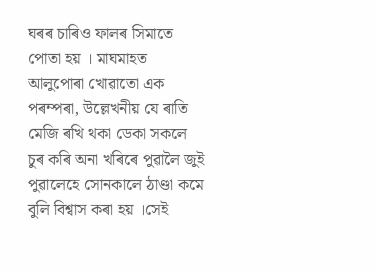ঘৰৰ চাৰিও ফালৰ সিমাতে পোতা হয় । মাঘমাহত আলুপোৰা খোৱাতো এক পৰম্পৰা, উল্লেখনীয় যে ৰাতি মেজি ৰখি থকা ডেকা সকলে চুৰ কৰি অনা খৰিৰে পুৱালৈ জুই পুৱালেহে সোনকালে ঠাণ্ডা কমে বুলি বিশ্বাস কৰা হয় ।সেই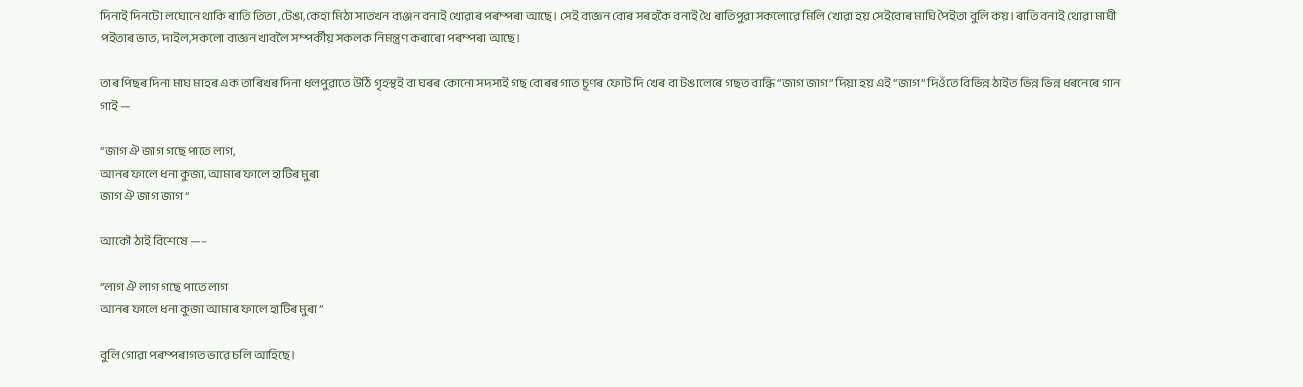দিনাই দিনটো লঘোনে থাকি ৰাতি তিতা ,টেঙা,কেহা মিঠা সাতখন ব্যঞ্জন বনাই খোৱাৰ পৰম্পৰা আছে। সেই ব্যজ্ঞন বোৰ সৰহকৈ বনাই থৈ ৰাতিপুৱা সকলোৱে মিলি খোৱা হয় সেইবোৰ মাঘি পৈইতা বুলি কয়। ৰাতি বনাই থোৱা মাঘী পইতাৰ ভাত, দাইল,সকলো ব্যজ্ঞন খাবলৈ সম্পৰ্কীয় সকলক নিমন্ত্ৰণ কৰাৰো পৰম্পৰা আছে।

তাৰ পিছৰ দিনা মাঘ মাহৰ এক তাৰিখৰ দিনা ধলপুৱাতে উঠি গৃহস্থই বা ঘৰৰ কোনো সদস্যই গছ বোৰৰ গাত চূণৰ ফোট দি খেৰ বা টঙালেৰে গছত বান্ধি “জাগ জাগ” দিয়া হয় এই “জাগ” দিওঁতে বিভিন্ন ঠাইত ভিন্ন ভিন্ন ধৰনেৰে গান গাই —

“জাগ ঐ জাগ গছে পাতে লাগ,
আনৰ ফালে ধনা কুজা, আমাৰ ফালে হাটিৰ মুৰা
জাগ ঐ জাগ জাগ “

আকৌ ঠাই বিশেষে —–

“লাগ ঐ লাগ গছে পাতে লাগ
আনৰ ফালে ধনা কুজা আমাৰ ফালে হাটিৰ মুৰা”

বুলি গোৱা পৰম্পৰাগত ভাৱে চলি আহিছে।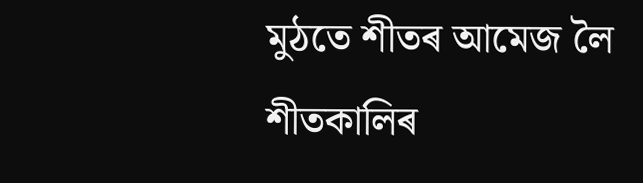মুঠতে শীতৰ আমেজ লৈ শীতকালিৰ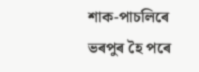শাক-পাচলিৰে ভৰপুৰ হৈ পৰে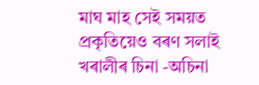মাঘ মাহ সেই সময়ত প্ৰকৃতিয়েও বৰণ সলাই খৰালীৰ চিনা -অচিনা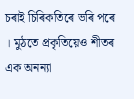চৰাই চিৰিকতিৰে ভৰি পৰে । মুঠতে প্ৰকৃতিয়েও শীতৰ এক অনন্যা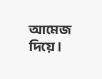আমেজ দিয়ে।